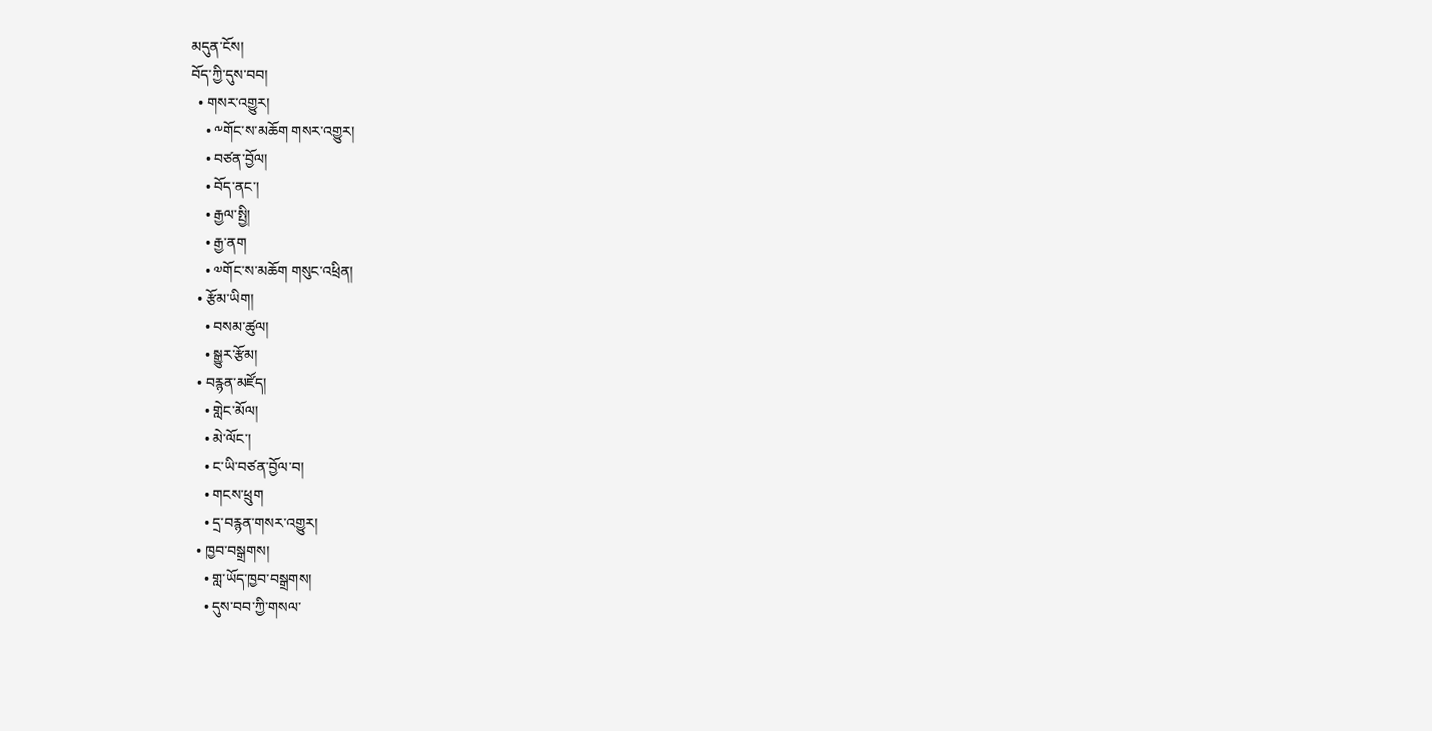མདུན་ངོས།
བོད་ཀྱི་དུས་བབ།
  • གསར་འགྱུར།
    • ༸གོང་ས་མཆོག གསར་འགྱུར།
    • བཙན་བྱོལ།
    • བོད་ནང་།
    • རྒྱལ་སྤྱི།
    • རྒྱ་ནག
    • ༧གོང་ས་མཆོག གསུང་འཕྲིན།
  • རྩོམ་ཡིག།
    • བསམ་ཚུལ།
    • སྒྱུར་རྩོམ།
  • བརྙན་མཛོད།
    • གླེང་མོལ།
    • མེ་ལོང་།
    • ང་ཡི་བཙན་བྱོལ་བ།
    • གངས་ཕྲུག
    • དྲ་བརྙན་གསར་འགྱུར།
  • ཁྱབ་བསྒྲགས།
    • གླ་ཡོད་ཁྱབ་བསྒྲགས།
    • དུས་བབ་ཀྱི་གསལ་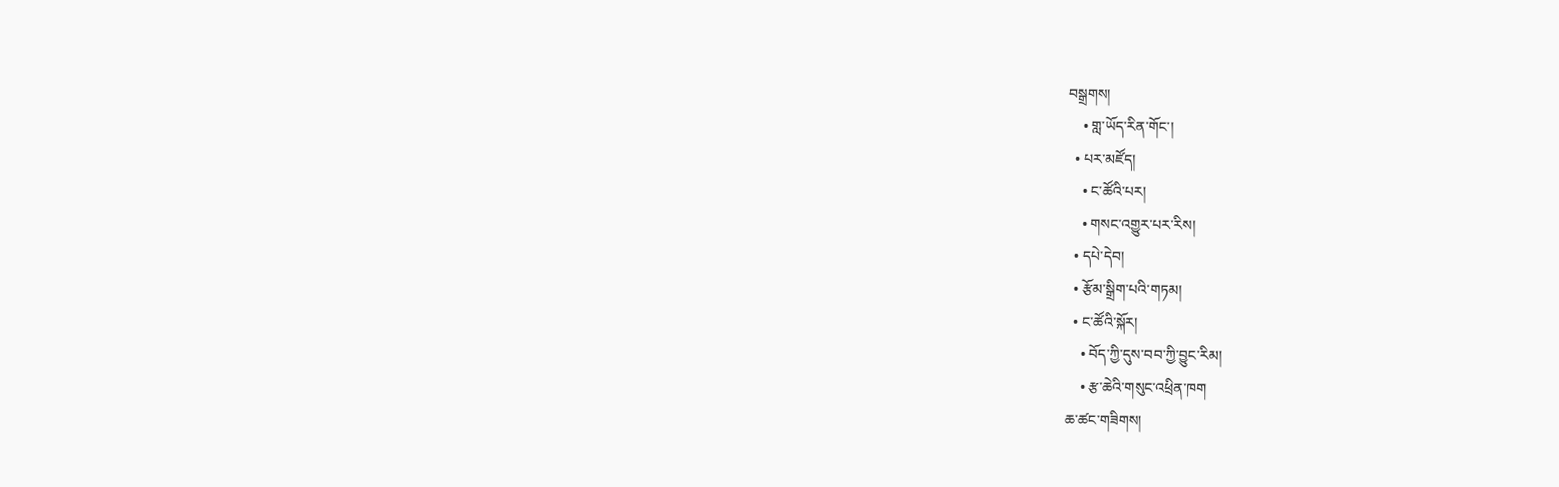བསྒྲགས།
    • གླ་ཡོད་རིན་གོང་།
  • པར་མཛོད།
    • ང་ཚོའི་པར།
    • གསང་འགྱུར་པར་རིས།
  • དཔེ་དེབ།
  • རྩོམ་སྒྲིག་པའི་གཏམ།
  • ང་ཚོའི་སྐོར།
    • བོད་ཀྱི་དུས་བབ་ཀྱི་བྱུང་རིམ།
    • རྩ་ཆེའི་གསུང་འཕྲིན་ཁག
ཆ་ཚང་གཟིགས།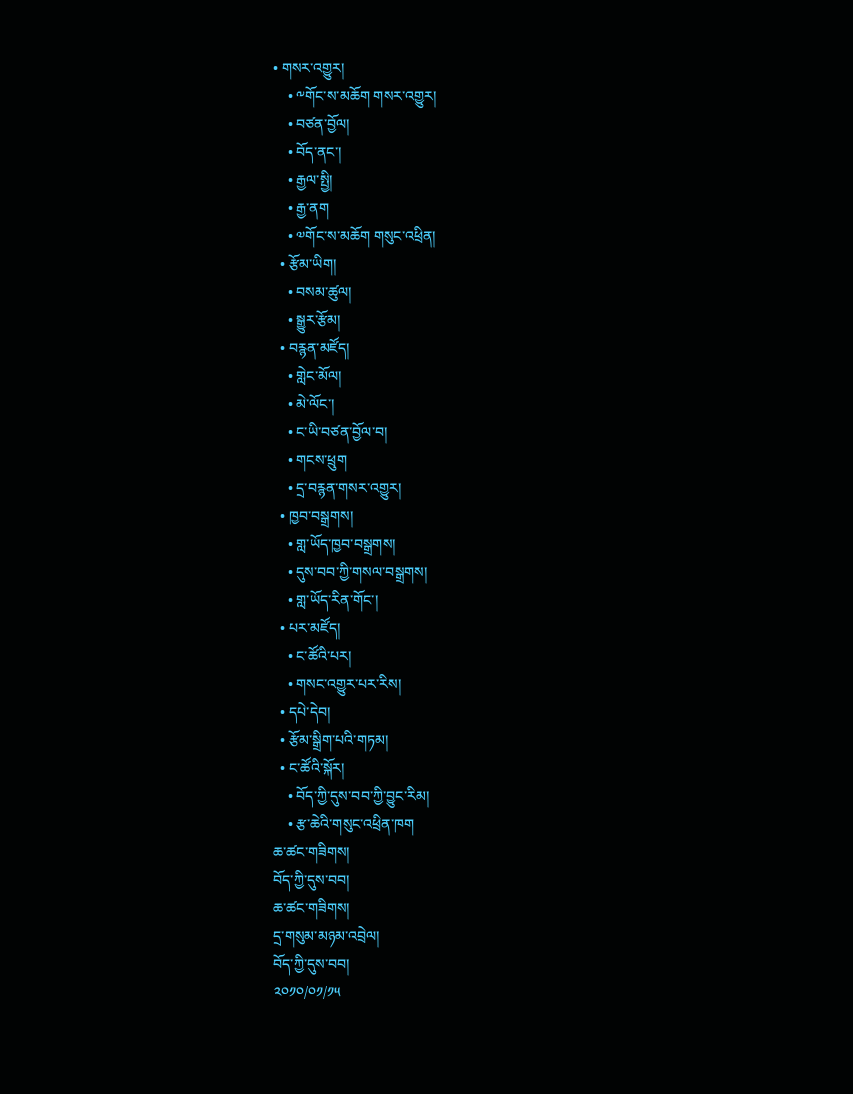• གསར་འགྱུར།
    • ༸གོང་ས་མཆོག གསར་འགྱུར།
    • བཙན་བྱོལ།
    • བོད་ནང་།
    • རྒྱལ་སྤྱི།
    • རྒྱ་ནག
    • ༧གོང་ས་མཆོག གསུང་འཕྲིན།
  • རྩོམ་ཡིག།
    • བསམ་ཚུལ།
    • སྒྱུར་རྩོམ།
  • བརྙན་མཛོད།
    • གླེང་མོལ།
    • མེ་ལོང་།
    • ང་ཡི་བཙན་བྱོལ་བ།
    • གངས་ཕྲུག
    • དྲ་བརྙན་གསར་འགྱུར།
  • ཁྱབ་བསྒྲགས།
    • གླ་ཡོད་ཁྱབ་བསྒྲགས།
    • དུས་བབ་ཀྱི་གསལ་བསྒྲགས།
    • གླ་ཡོད་རིན་གོང་།
  • པར་མཛོད།
    • ང་ཚོའི་པར།
    • གསང་འགྱུར་པར་རིས།
  • དཔེ་དེབ།
  • རྩོམ་སྒྲིག་པའི་གཏམ།
  • ང་ཚོའི་སྐོར།
    • བོད་ཀྱི་དུས་བབ་ཀྱི་བྱུང་རིམ།
    • རྩ་ཆེའི་གསུང་འཕྲིན་ཁག
ཆ་ཚང་གཟིགས།
བོད་ཀྱི་དུས་བབ།
ཆ་ཚང་གཟིགས།
དྲ་གསུམ་མཉམ་འབྲེལ།
བོད་ཀྱི་དུས་བབ།
༢༠༡༠/༠༡/༡༥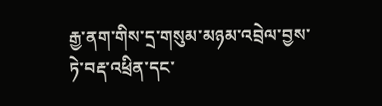རྒྱ་ནག་གིས་དྲ་གསུམ་མཉམ་འབྲེལ་བྱས་ཏེ་བརྡ་འཕྲིན་དང་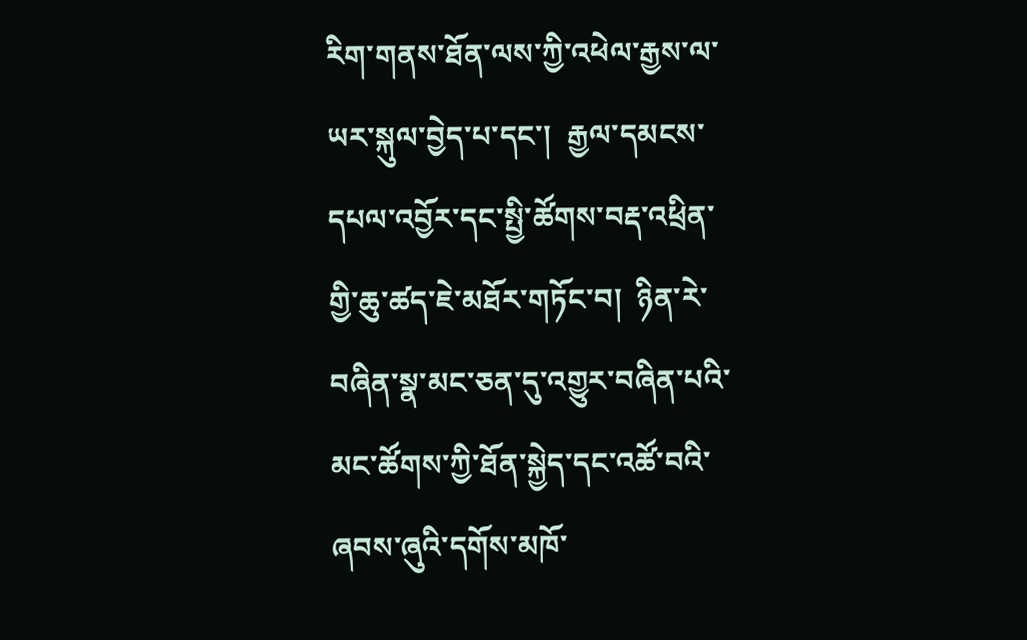རིག་གནས་ཐོན་ལས་ཀྱི་འཕེལ་རྒྱས་ལ་ཡར་སྐུལ་བྱེད་པ་དང་།  རྒྱལ་དམངས་དཔལ་འབྱོར་དང་སྤྱི་ཚོགས་བརྡ་འཕྲིན་གྱི་ཆུ་ཚད་ཇེ་མཐོར་གཏོང་བ།  ཉིན་རེ་བཞིན་སྣ་མང་ཅན་དུ་འགྱུར་བཞིན་པའི་མང་ཚོགས་ཀྱི་ཐོན་སྐྱེད་དང་འཚོ་བའི་ཞབས་ཞུའི་དགོས་མཁོ་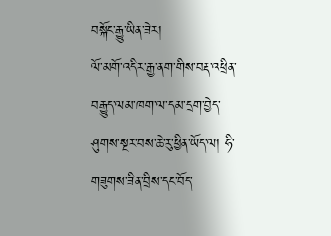བསྐོང་རྒྱུ་ཡིན་ཟེར།
ལོ་མགོ་འདིར་རྒྱ་ནག་གིས་བརྡ་འཕྲིན་བརྒྱུད་ལམ་ཁག་ལ་དམ་དྲག་བྱེད་ཤུགས་སྔར་བས་ཆེ་རུ་ཕྱིན་ཡོད་ལ། ཧི་གཟུགས་ཟིན་བྲིས་དང་བོད་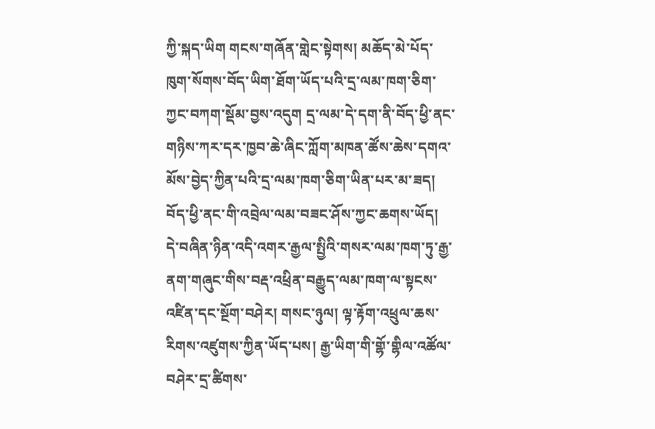ཀྱི་སྐད་ཡིག གངས་གཞོན་གླེང་སྟེགས། མཆོད་མེ་པོད་ཁུག་སོགས་བོད་ཡིག་ཐོག་ཡོད་པའི་དྲ་ལམ་ཁག་ཅིག་ཀྱང་བཀག་སྡོམ་བྱས་འདུག དྲ་ལམ་དེ་དག་ནི་བོད་ཕྱི་ནང་གཉིས་ཀར་དར་ཁྱབ་ཆེ་ཞིང་ཀློག་མཁན་ཚོས་ཆེས་དགའ་མོས་བྱེད་ཀྱིན་པའི་དྲ་ལམ་ཁག་ཅིག་ཡིན་པར་མ་ཟད། བོད་ཕྱི་ནང་གི་འབྲེལ་ལམ་བཟང་ཤོས་ཀྱང་ཆགས་ཡོད། དེ་བཞིན་ཉིན་འདི་འགར་རྒྱལ་སྤྱིའི་གསར་ལམ་ཁག་ཏུ་རྒྱ་ནག་གཞུང་གིས་བརྡ་འཕྲིན་བརྒྱུད་ལམ་ཁག་ལ་སྟངས་འཛིན་དང་སྔོག་བཤེར། གསང་ཉུལ། ལྟ་རྟོག་འཕྲུལ་ཆས་རིགས་འཛུགས་ཀྱིན་ཡོད་པས། རྒྱ་ཡིག་གི་གྷོ་གྷིལ་འཚོལ་བཤེར་དྲ་ཚིགས་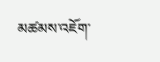མཚམས་འཇོག་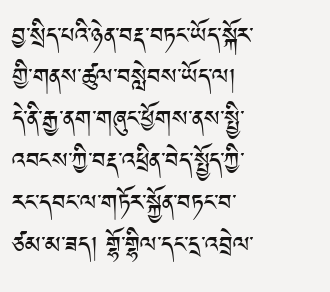བྱ་སྲིད་པའི་ཉེན་བརྡ་བཏང་ཡོད་སྐོར་གྱི་གནས་ཚུལ་བསླེབས་ཡོད་ལ།  དེ་ནི་རྒྱ་ནག་གཞུང་ཕྱོགས་ནས་སྤྱི་འབངས་ཀྱི་བརྡ་འཕྲིན་བེད་སྤྱོད་ཀྱི་རང་དབང་ལ་གཏོར་སྐྱོན་བཏང་བ་ཙམ་མ་ཟད། གྷོ་གྷིལ་དང་དྲ་འབྲེལ་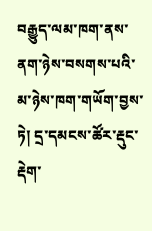བརྒྱུད་ལམ་ཁག་ནས་ནག་ཉེས་བསགས་པའི་མ་ཉེས་ཁག་གཡོག་བྱས་ཏེ། དྲ་དམངས་ཚོར་རྡུང་རྡེག་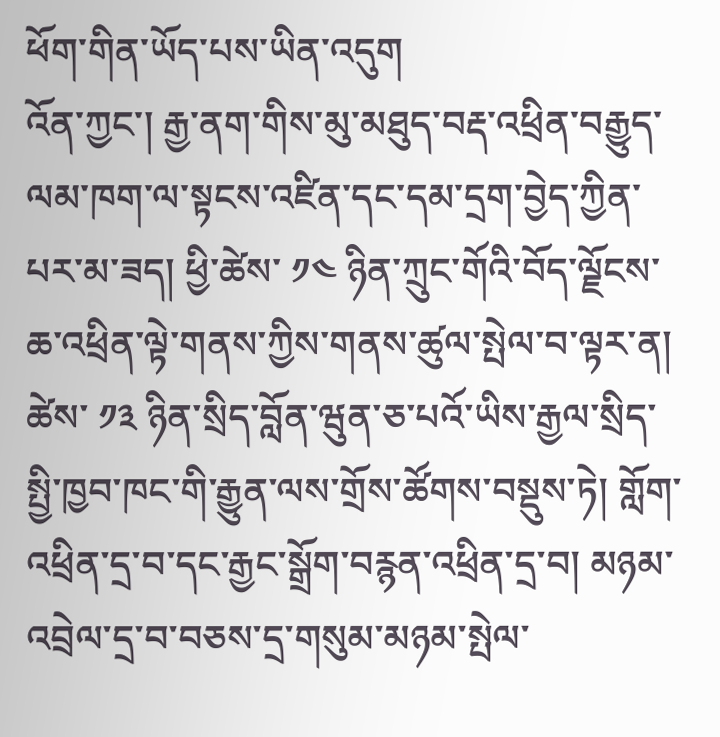ཕོག་གིན་ཡོད་པས་ཡིན་འདུག
འོན་ཀྱང་། རྒྱ་ནག་གིས་མུ་མཐུད་བརྡ་འཕྲིན་བརྒྱུད་ལམ་ཁག་ལ་སྟངས་འཛིན་དང་དམ་དྲག་བྱེད་ཀྱིན་པར་མ་ཟད། ཕྱི་ཚེས་ ༡༤ ཉིན་ཀྲུང་གོའི་བོད་ལྗོངས་ཆ་འཕྲིན་ལྟེ་གནས་ཀྱིས་གནས་ཚུལ་སྤེལ་བ་ལྟར་ན། ཚེས་ ༡༣ ཉིན་སྲིད་བློན་ཝུན་ཅ་པའོ་ཡིས་རྒྱལ་སྲིད་སྤྱི་ཁྱབ་ཁང་གི་རྒྱུན་ལས་གྲོས་ཚོགས་བསྡུས་ཏེ། གློག་འཕྲིན་དྲ་བ་དང་རྒྱང་སྒྲོག་བརྙན་འཕྲིན་དྲ་བ། མཉམ་འབྲེལ་དྲ་བ་བཅས་དྲ་གསུམ་མཉམ་སྤེལ་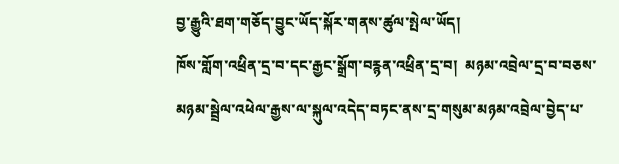བྱ་རྒྱུའི་ཐག་གཅོད་བྱུང་ཡོད་སྐོར་གནས་ཚུལ་སྤེལ་ཡོད།
ཁོས་གློག་འཕྲིན་དྲ་བ་དང་རྒྱང་སྒྲོག་བརྙན་འཕྲིན་དྲ་བ།  མཉམ་འབྲེལ་དྲ་བ་བཅས་མཉམ་སྦྲེལ་འཕེལ་རྒྱས་ལ་སྐུལ་འདེད་བཏང་ནས་དྲ་གསུམ་མཉམ་འབྲེལ་བྱེད་པ་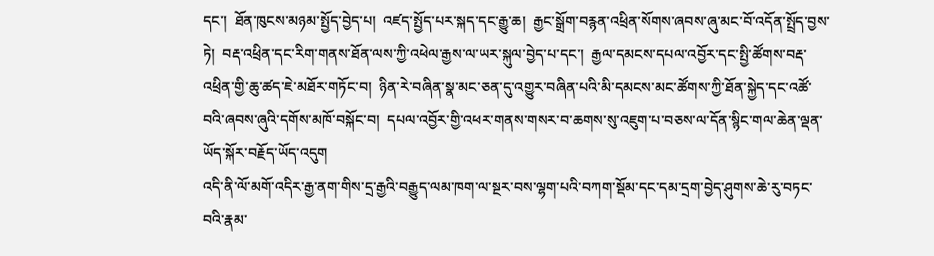དང་།  ཐོན་ཁུངས་མཉམ་སྤྱོད་བྱེད་པ།  འཛད་སྤྱོད་པར་སྐད་དང་རྒྱུ་ཆ།  རྒྱང་སྒྲོག་བརྙན་འཕྲིན་སོགས་ཞབས་ཞུ་མང་བོ་འདོན་སྤྲོད་བྱས་ཏེ།  བརྡ་འཕྲིན་དང་རིག་གནས་ཐོན་ལས་ཀྱི་འཕེལ་རྒྱས་ལ་ཡར་སྐུལ་བྱེད་པ་དང་།  རྒྱལ་དམངས་དཔལ་འབྱོར་དང་སྤྱི་ཚོགས་བརྡ་འཕྲིན་གྱི་ཆུ་ཚད་ཇེ་མཐོར་གཏོང་བ།  ཉིན་རེ་བཞིན་སྣ་མང་ཅན་དུ་འགྱུར་བཞིན་པའི་མི་དམངས་མང་ཚོགས་ཀྱི་ཐོན་སྐྱེད་དང་འཚོ་བའི་ཞབས་ཞུའི་དགོས་མཁོ་བསྐོང་བ།  དཔལ་འབྱོར་གྱི་འཕར་གནས་གསར་བ་ཆགས་སུ་འཇུག་པ་བཅས་ལ་དོན་སྙིང་གལ་ཆེན་ལྡན་ཡོད་སྐོར་བརྗོད་ཡོད་འདུག
འདི་ནི་ལོ་མགོ་འདིར་རྒྱ་ནག་གིས་དྲ་རྒྱའི་བརྒྱུད་ལམ་ཁག་ལ་སྔར་བས་ལྷག་པའི་བཀག་སྡོམ་དང་དམ་དྲག་བྱེད་ཤུགས་ཆེ་རུ་བཏང་བའི་རྣམ་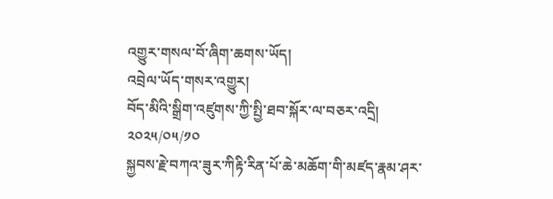འགྱུར་གསལ་བོ་ཞིག་ཆགས་ཡོད།
འབྲེལ་ཡོད་གསར་འགྱུར།
བོད་མིའི་སྒྲིག་འཛུགས་ཀྱི་སྤྱི་ཐབ་སྐོར་ལ་བཅར་འདྲི།
༢༠༢༥/༠༥/༡༠
སྐྱབས་རྗེ་བཀའ་ཟུར་ཀིརྟི་རིན་པོ་ཆེ་མཆོག་གི་མཛད་རྣམ་ཤར་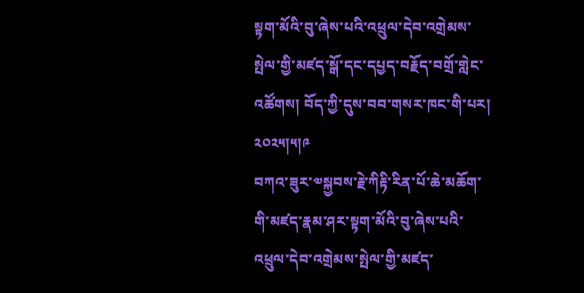སྟག་མོའི་བུ་ཞེས་པའི་འཕྲུལ་དེབ་འགྲེམས་སྤེལ་གྱི་མཛད་སྒོ་དང་དཔྱད་བརྗོད་བགྲོ་གླེང་འཚོགས། བོད་ཀྱི་དུས་བབ་གསར་ཁང་གི་པར། ༢༠༢༥།༥།༩
བཀའ་ཟུར་༧སྐྱབས་རྗེ་ཀིརྟི་རིན་པོ་ཆེ་མཆོག་གི་མཛད་རྣམ་ཤར་སྟག་མོའི་བུ་ཞེས་པའི་འཕྲུལ་དེབ་འགྲེམས་སྤེལ་གྱི་མཛད་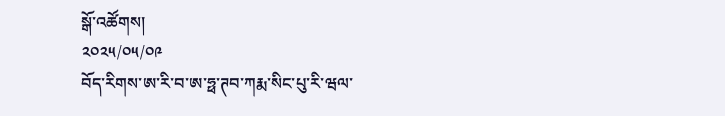སྒོ་འཚོགས།
༢༠༢༥/༠༥/༠༩
བོད་རིགས་ཨ་རི་བ་ཨ་ཧྥ་ཊབ་ཀརྨ་སིང་པུ་རི་ཝལ་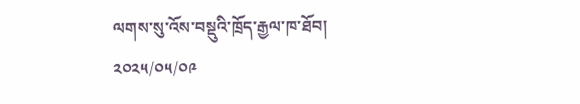ལགས་སུ་འོས་བསྡུའི་ཁྲོད་རྒྱལ་ཁ་ཐོབ།
༢༠༢༥/༠༥/༠༩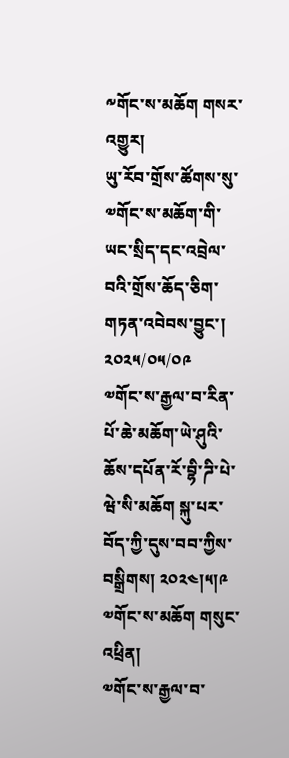༸གོང་ས་མཆོག གསར་འགྱུར།
ཡུ་རོབ་གྲོས་ཚོགས་སུ་༧གོང་ས་མཆོག་གི་ཡང་སྲིད་དང་འབྲེལ་བའི་གྲོས་ཆོད་ཅིག་གཏན་འབེབས་བྱུང་།
༢༠༢༥/༠༥/༠༩
༧གོང་ས་རྒྱལ་བ་རིན་པོ་ཆེ་མཆོག་ཡེ་ཤུའི་ཆོས་དཔོན་རོ་བྷི་ཌི་པེ་ཝེ་སི་མཆོག སྐུ་པར་བོད་ཀྱི་དུས་བབ་ཀྱིས་བསྒྲིགས། ༢༠༢༤།༥།༩
༧གོང་ས་མཆོག གསུང་འཕྲིན།
༧གོང་ས་རྒྱལ་བ་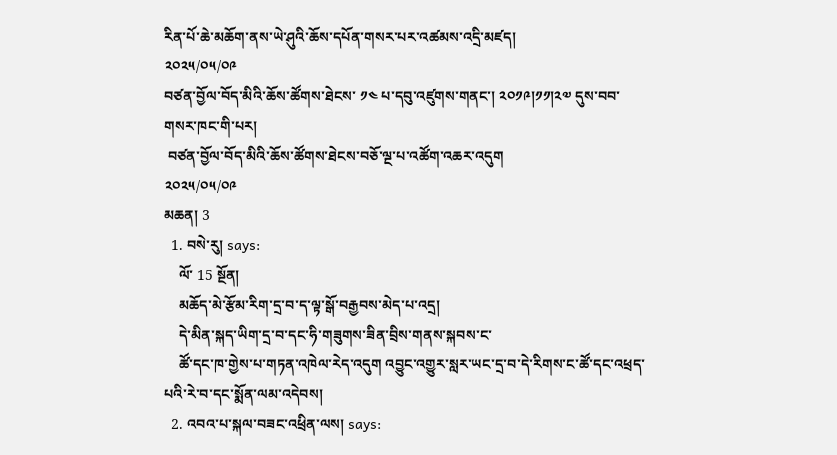རིན་པོ་ཆེ་མཆོག་ནས་ཡེ་ཤུའི་ཆོས་དཔོན་གསར་པར་འཚམས་འདྲི་མཛད།
༢༠༢༥/༠༥/༠༩
བཙན་བྱོལ་བོད་མིའི་ཆོས་ཚོགས་ཐེངས་ ༡༤ པ་དབུ་འཛུགས་གནང་། ༢༠༡༩།༡༡།༢༧ དུས་བབ་གསར་ཁང་གི་པར།
 བཙན་བྱོལ་བོད་མིའི་ཆོས་ཚོགས་ཐེངས་བཅོ་ལྔ་པ་འཚོག་འཆར་འདུག
༢༠༢༥/༠༥/༠༩
མཆན། 3
  1. བསེ་རུ། says:
    ལོ་ 15 སྔོན།
    མཆོད་མེ་རྩོམ་རིག་དྲ་བ་ད་ལྟ་སྒོ་བརྒྱབས་མེད་པ་འདྲ།
    དེ་མིན་སྐད་ཡིག་དྲ་བ་དང་ཧི་གཟུགས་ཟིན་བྲིས་གནས་སྐབས་ང་
    ཚོ་དང་ཁ་གྱེས་པ་གཏན་འཁེལ་རེད་འདུག འབྱུང་འགྱུར་སླར་ཡང་དྲ་བ་དེ་རིགས་ང་ཚོ་དང་འཕྲད་པའི་རེ་བ་དང་སྨོན་ལམ་འདེབས།
  2. འབའ་པ་སྐལ་བཟང་འཕྲིན་ལས། says: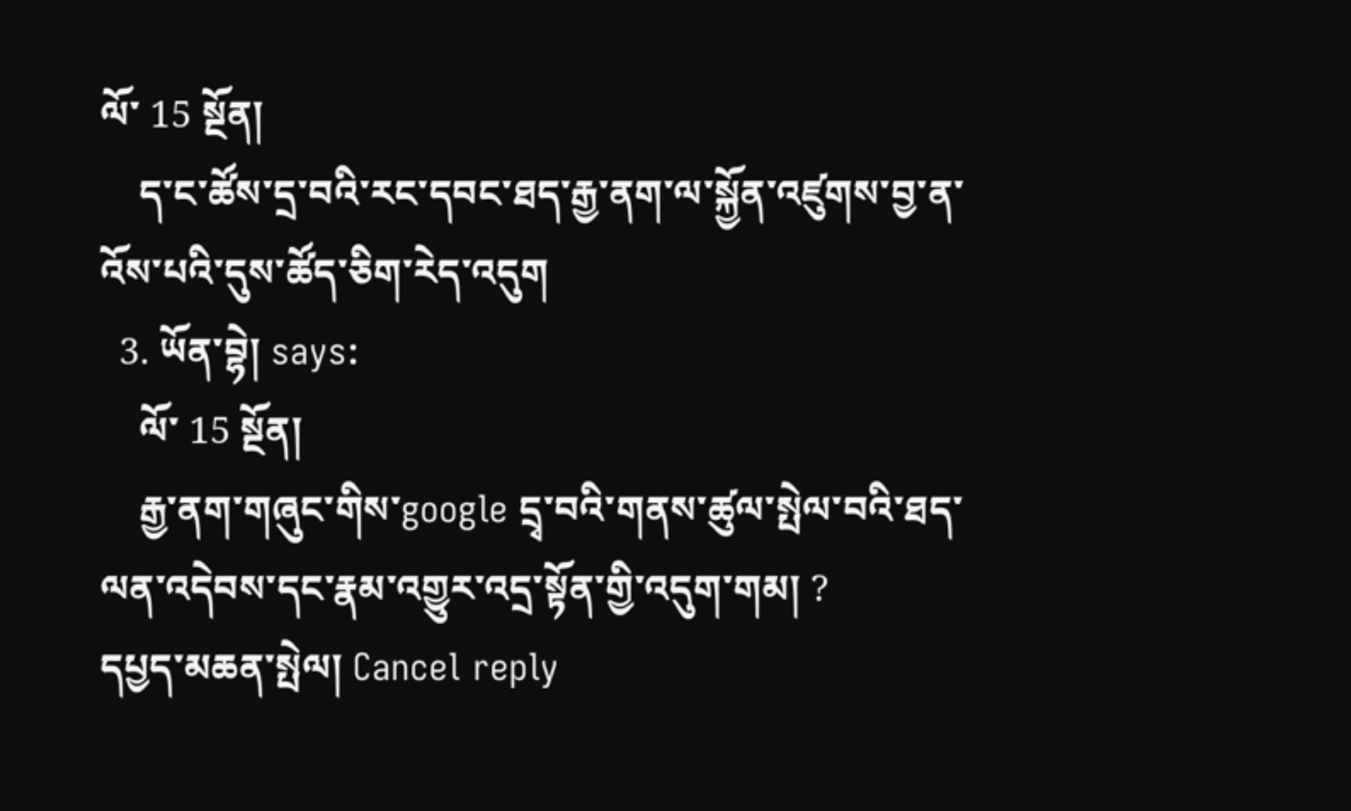ལོ་ 15 སྔོན།
    ད་ང་ཚོས་དྲ་བའི་རང་དབང་ཐད་རྒྱ་ནག་ལ་སྐྱོན་འཛུགས་བྱ་ན་འོས་པའི་དུས་ཚོད་ཅིག་རེད་འདུག
  3. ཡོན་བྷེ། says:
    ལོ་ 15 སྔོན།
    རྒྱ་ནག་གཞུང་གིས་google དྲྭ་བའི་གནས་ཚུལ་སྤེལ་བའི་ཐད་ལན་འདེབས་དང་རྣམ་འགྱུར་འདྲ་སྟོན་གྱི་འདུག་གམ། ?
དཔྱད་མཆན་སྤེལ། Cancel reply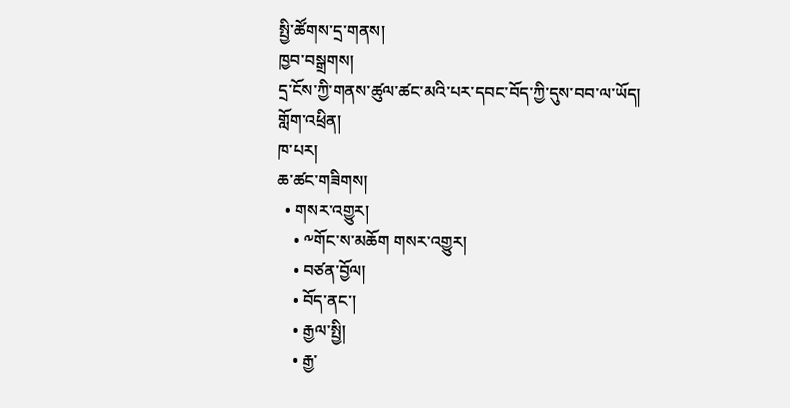སྤྱི་ཚོགས་དྲ་གནས།
ཁྱབ་བསྒྲགས།
དྲ་ངོས་ཀྱི་གནས་ཚུལ་ཚང་མའི་པར་དབང་བོད་ཀྱི་དུས་བབ་ལ་ཡོད།
གློག་འཕྲིན།
ཁ་པར།
ཆ་ཚང་གཟིགས།
  • གསར་འགྱུར།
    • ༸གོང་ས་མཆོག གསར་འགྱུར།
    • བཙན་བྱོལ།
    • བོད་ནང་།
    • རྒྱལ་སྤྱི།
    • རྒྱ་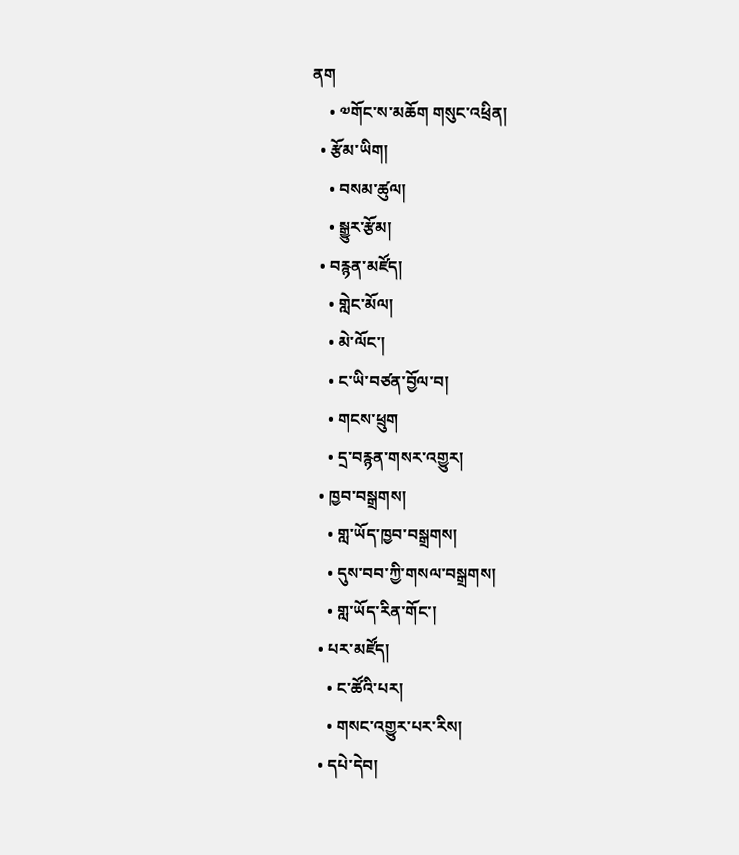ནག
    • ༧གོང་ས་མཆོག གསུང་འཕྲིན།
  • རྩོམ་ཡིག།
    • བསམ་ཚུལ།
    • སྒྱུར་རྩོམ།
  • བརྙན་མཛོད།
    • གླེང་མོལ།
    • མེ་ལོང་།
    • ང་ཡི་བཙན་བྱོལ་བ།
    • གངས་ཕྲུག
    • དྲ་བརྙན་གསར་འགྱུར།
  • ཁྱབ་བསྒྲགས།
    • གླ་ཡོད་ཁྱབ་བསྒྲགས།
    • དུས་བབ་ཀྱི་གསལ་བསྒྲགས།
    • གླ་ཡོད་རིན་གོང་།
  • པར་མཛོད།
    • ང་ཚོའི་པར།
    • གསང་འགྱུར་པར་རིས།
  • དཔེ་དེབ།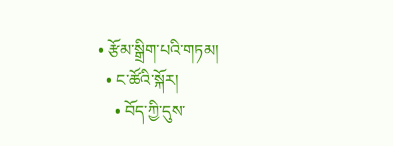• རྩོམ་སྒྲིག་པའི་གཏམ།
  • ང་ཚོའི་སྐོར།
    • བོད་ཀྱི་དུས་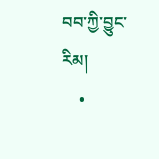བབ་ཀྱི་བྱུང་རིམ།
    •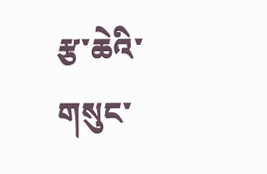རྩ་ཆེའི་གསུང་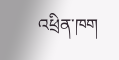འཕྲིན་ཁག